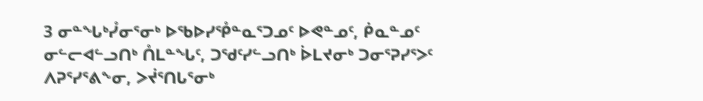3 ᓂᓐᖓᒃᓮᓂᕐᓂᒃ ᐅᖃᐅᓯᕾᓐᓇᕐᑐᓄᑦ ᐅᕙᓐᓄᑦ, ᑮᓇᓐᓄᑦ ᓂᓪᓕᐊᓪᓗᑎᒃ ᑍᒪᓐᖓᑦ, ᑐᖁᑦᓯᓪᓗᑎᒃ ᐆᒪᔪᓂᒃ ᑐᓂᕐᕈᓯᕐᐳᑦ ᐱᕈᕐᓯᕐᕕᖕᓂ, ᐳᔫᕐᑎᒐᕐᓂᒃ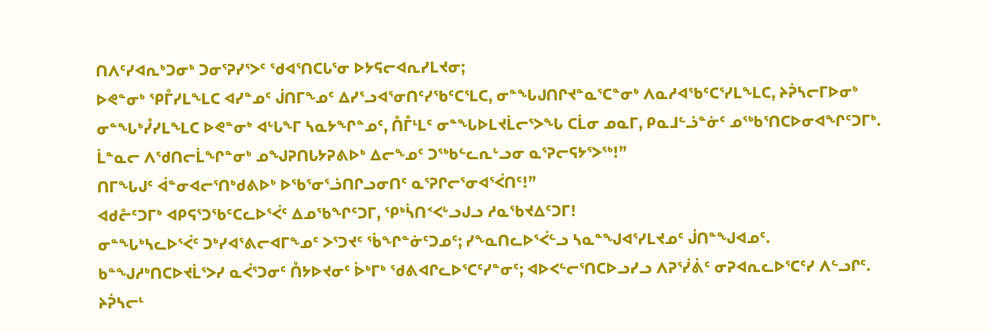ᑎᐱᑦᓯᐊᕆᒃᑐᓂᒃ ᑐᓂᕐᕈᓯᕐᐳᑦ ᖁᐊᕐᑎᑕᒐᕐᓂ ᐅᔭᕋᓕᐊᕆᓯᒪᔪᓂ;
ᐅᕙᓐᓂᒃ ᕿᒤᓯᒪᖕᒪᑕ ᐊᓯᓐᓄᑦ ᒎᑎᒥᖕᓄᑦ ᐃᓯᕐᓗᐊᕐᓂᑎᑦᓯᖃᑦᑕᕐᒪᑕ, ᓂᓐᖓᒍᑎᒋᔪᓐᓇᕐᑕᓐᓂᒃ ᐱᓇᓱᐊᖃᑦᑕᕐᓯᒪᖕᒪᑕ, ᔨᕉᓴᓕᒥᐅᓂᒃ ᓂᓐᖓᒃᓮᓯᒪᖕᒪᑕ ᐅᕙᓐᓂᒃ ᐊᒡᒐᖕᒥ ᓴᓇᔭᖏᓐᓄᑦ, ᑍᒤᒻᒪᑦ ᓂᓐᖓᐅᒪᔪᒫᓕᕐᐳᖓ ᑕᒫᓂ ᓄᓇᒥ, ᑭᓇᒧᓪᓘᓐᓃᑦ ᓄᖅᑲᕐᑎᑕᐅᓂᐊᖏᑦᑐᒥᒃ.
ᒫᓐᓇᓕ ᐱᖁᑎᓕᒫᖏᓐᓂᒃ ᓄᖑᕈᑎᒐᔭᕈᕕᐅᒃ ᐃᓕᖕᓄᑦ ᑐᖅᑲᓪᓚᕆᒡᓗᓂ ᓇᕐᕈᓕᕋᔭᕐᐳᖅ!”
ᑎᒥᖓᒍᑦ ᐋᓐᓂᐊᓕᕐᑎᒃᑯᕕᐅᒃ ᐅᖃᕐᓂᕐᓘᑎᒋᓗᓂᑎᑦ ᓇᕐᕈᒋᓕᕐᓂᐊᕐᐹᑎᑦ!”
ᐊᑯᓔᑦᑐᒥᒃ ᐊᑭᕋᕐᑐᖃᑦᑕᓚᐅᕐᐹᑦ ᐃᓄᖃᖏᑦᑐᒥ, ᕿᒃᓵᑎᑉᐸᒡᓗᒍᓗ ᓱᓇᖃᔪᐃᑦᑐᒥ!
ᓂᓐᖓᒃᓴᓚᐅᕐᐹᑦ ᑐᒃᓯᐊᕐᕕᓕᐊᒥᖕᓄᑦ ᐳᕐᑐᔪᑦ ᖄᖏᓐᓃᑦᑐᓄᑦ; ᓯᖕᓇᑎᓚᐅᕐᐹᓪᓗ ᓴᓇᓐᖑᐊᕐᓯᒪᔪᓄᑦ ᒎᑎᓐᖑᐊᓄᑦ.
ᑲᓐᖑᓱᒃᑎᑕᐅᔪᒫᕐᐳᓯ ᓇᐹᕐᑐᓂᑦ ᑍᔭᐅᔪᓂᑦ ᐆᒃᒥᒃ ᖁᕕᐊᒋᓚᐅᕐᑕᑦᓯᓐᓂᑦ; ᐊᐅᐸᓪᓕᕐᑎᑕᐅᓗᓯᓗ ᐱᕈᕐᓰᕖᑦ ᓂᕈᐊᕆᓚᐅᕐᑕᑦᓯ ᐱᓪᓗᒋᑦ.
ᔨᕉᓴᓕᒻ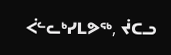ᐹᓪᓚᒃᓯᒪᕗᖅ, ᔫᑕᓗ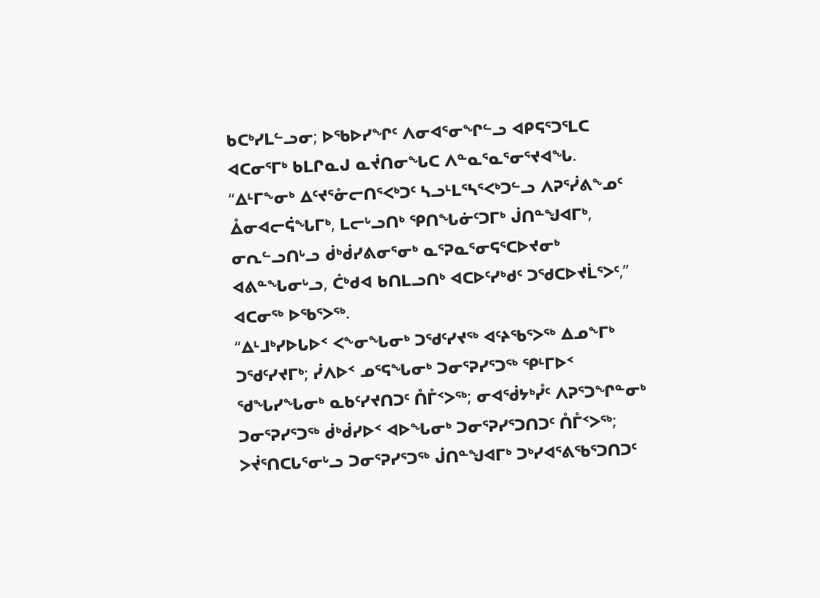ᑲᑕᒃᓯᒪᓪᓗᓂ; ᐅᖃᐅᓯᖏᑦ ᐱᓂᐊᕐᓂᖏᓪᓗ ᐊᑭᕋᕐᑐᕐᒪᑕ ᐊᑕᓂᕐᒥᒃ ᑲᒪᒋᓇᒍ ᓇᔫᑎᓂᖓᑕ ᐱᓐᓇᕐᓇᕐᓂᕐᔪᐊᖓ.
“ᐃᒻᒥᖕᓂᒃ ᐃᑦᔪᕐᓁᓕᑎᕐᐸᒃᑐᑦ ᓴᓗᒻᒪᕐᓴᕐᐸᒃᑐᓪᓗ ᐱᕈᕐᓰᕕᖕᓄᑦ ᐂᓂᐊᓕᕌᖓᒥᒃ, ᒪᓕᒡᓗᑎᒃ ᕿᑎᖓᓃᑦᑐᒥᒃ ᒎᑎᓐᖑᐊᒥᒃ, ᓂᕆᓪᓗᑎᒡᓗ ᑰᒃᑰᓯᕕᓂᕐᓂᒃ ᓇᕐᕈᓇᕐᓂᕋᕐᑕᐅᔪᓂᒃ ᐊᕕᓐᖓᓂᒡᓗ, ᑖᒃᑯᐊ ᑲᑎᒪᓗᑎᒃ ᐊᑕᐅᑦᓯᒃᑯᑦ ᑐᖁᑕᐅᔪᒫᕐᐳᑦ,” ᐊᑕᓂᖅ ᐅᖃᕐᐳᖅ.
“ᐃᒻᒧᒃᓯᐅᒐᐅᑉ ᐸᖕᓂᖓᓂᒃ ᑐᖁᑦᓯᔪᖅ ᐊᑦᔨᖃᕐᐳᖅ ᐃᓄᖕᒥᒃ ᑐᖁᑦᓯᔪᒥᒃ; ᓰᐱᐅᑉ ᓄᕐᕋᖓᓂᒃ ᑐᓂᕐᕈᓯᕐᑐᖅ ᕿᒻᒥᐅᑉ ᖁᖓᓯᖓᓂᒃ ᓇᑲᑦᓯᔪᑎᑐᑦ ᑍᒤᑉᐳᖅ; ᓂᐊᖂᔭᒃᓮᑦ ᐱᕈᕐᑐᖏᓐᓂᒃ ᑐᓂᕐᕈᓯᕐᑐᖅ ᑰᒃᑰᓯᐅᑉ ᐊᐅᖓᓂᒃ ᑐᓂᕐᕈᓯᕐᑐᑎᑐᑦ ᑍᒤᑉᐳᖅ; ᐳᔫᕐᑎᑕᒐᕐᓂᒡᓗ ᑐᓂᕐᕈᓯᕐᑐᖅ ᒎᑎᓐᖑᐊᒥᒃ ᑐᒃᓯᐊᕐᕕᖃᕐᑐᑎᑐᑦ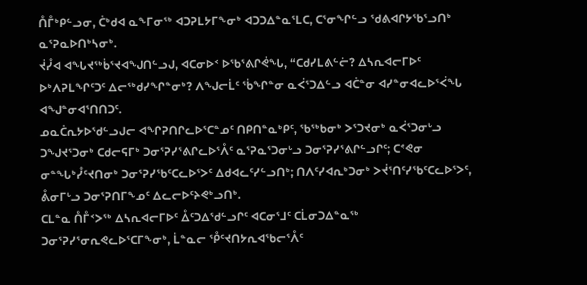ᑍᒤᒃᑭᓪᓗᓂ, ᑖᒃᑯᐊ ᓇᖕᒥᓂᖅ ᐊᑐᕈᒪᔭᒥᖕᓂᒃ ᐊᑐᑐᐃᓐᓇᕐᒪᑕ, ᑕᕐᓂᖏᓪᓗ ᖁᕕᐊᒋᔭᖃᕐᓗᑎᒃ ᓇᕐᕈᓇᐅᑎᒃᓴᓂᒃ.
ᔫᓮᐊ ᐊᖓᔪᖅᑳᕐᔪᐊᖑᑎᓪᓗᒍ, ᐊᑕᓂᐅᑉ ᐅᖃᕐᕕᒋᕚᖓ, “ᑕᑯᓯᒪᕕᓪᓖ? ᐃᓴᕆᐊᓕᒥᐅᑦ ᐅᒃᐱᕈᒪᖏᑦᑐᑦ ᐃᓕᖅᑯᓯᖏᓐᓂᒃ? ᐱᖑᓕᒫᑦ ᖄᖏᓐᓂ ᓇᐹᕐᑐᐃᓪᓗ ᐊᑖᓐᓂ ᐊᓯᓐᓂᐊᓚᐅᕐᐹᖓ ᐊᖑᓐᓂᐊᕐᑎᑎᑐᑦ.
ᓄᓇᑖᕆᔭᐅᖁᓪᓗᒍᓕ ᐊᖏᕈᑎᒋᓚᐅᕐᑕᓐᓄᑦ ᑎᑭᑎᓐᓇᒃᑭᑦ, ᖃᖅᑲᓂᒃ ᐳᕐᑐᔪᓂᒃ ᓇᐹᕐᑐᓂᒡᓗ ᑐᖑᔪᕐᑐᓂᒃ ᑕᑯᓕᕋᒥᒃ ᑐᓂᕐᕈᓯᕐᕕᒋᓚᐅᕐᐰᑦ ᓇᕐᕈᓇᕐᑐᓂᒡᓗ ᑐᓂᕐᕈᓯᕐᕕᒋᓪᓗᒋᑦ; ᑕᕝᕙᓂ ᓂᓐᖓᒃᓮᑦᔪᑎᓂᒃ ᑐᓂᕐᕈᓯᖃᑦᑕᓚᐅᕐᐳᑦ ᐃᑯᐊᓚᑦᓯᓪᓗᑎᒃ; ᑎᐱᑦᓯᐊᕆᒃᑐᓂᒃ ᐳᔫᕐᑎᑦᓯᖃᑦᑕᓚᐅᕐᐳᑦ, ᕔᓂᒥᒡᓗ ᑐᓂᕐᕈᑎᒥᖕᓄᑦ ᐃᓚᓕᐅᑦᔨᕙᒃᓗᑎᒃ.
ᑕᒪᓐᓇ ᑍᒤᑉᐳᖅ ᐃᓴᕆᐊᓕᒥᐅᑦ ᐂᑦᑐᐃᖁᓪᓗᒋᑦ ᐊᑕᓂᕐᒧᑦ ᑕᒫᓂᑐᐃᓐᓇᖅ ᑐᓂᕐᕈᓯᕐᓂᕆᕙᓚᐅᕐᑕᒥᖕᓂᒃ, ᒫᓐᓇᓕ ᕾᑦᔪᑎᔭᕆᐊᖃᓕᕐᐰᑦ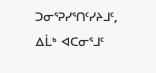ᑐᓂᕐᕈᓯᕐᑎᑦᓯᔨᒧᑦ, ᐃᒫᒃ ᐊᑕᓂᕐᒧᑦ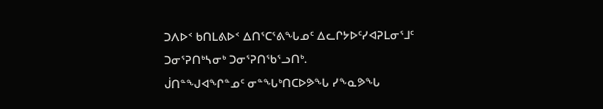ᑐᐱᐅᑉ ᑲᑎᒪᕕᐅᑉ ᐃᑎᕐᑕᕐᕕᖓᓄᑦ ᐃᓚᒋᔭᐅᑦᓯᐊᕈᒪᓂᕐᒧᑦ ᑐᓂᕐᕈᑎᒃᓴᓂᒃ ᑐᓂᕐᕈᑎᖃᕐᓗᑎᒃ.
ᒎᑎᓐᖑᐊᖏᓐᓄᑦ ᓂᓐᖓᒃᑎᑕᐅᕗᖓ ᓯᖕᓇᕗᖓ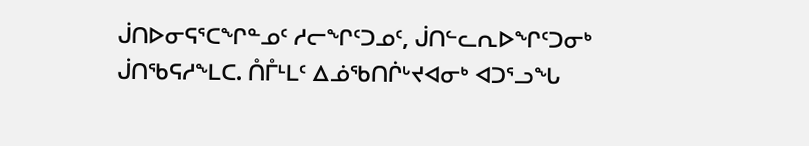ᒎᑎᐅᓂᕋᕐᑕᖏᓐᓄᑦ ᓱᓕᖏᑦᑐᓄᑦ, ᒎᑎᓪᓚᕆᐅᖏᑦᑐᓂᒃ ᒎᑎᖃᕋᓱᖕᒪᑕ. ᑍᒤᒻᒪᑦ ᐃᓅᖃᑎᒌᒡᔪᐊᓂᒃ ᐊᑐᕐᓗᖓ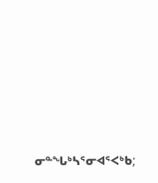ᓂᓐᖓᒃᓴᕐᓂᐊᕐᐸᒃᑲ;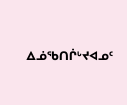ᐃᓅᖃᑎᒌᒡᔪᐊᓄᑦ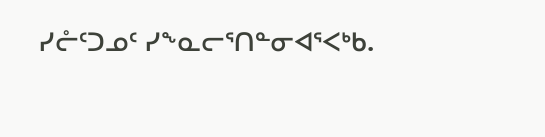ᓯᓔᑦᑐᓄᑦ ᓯᖕᓇᓕᕐᑎᓐᓂᐊᕐᐸᒃᑲ.